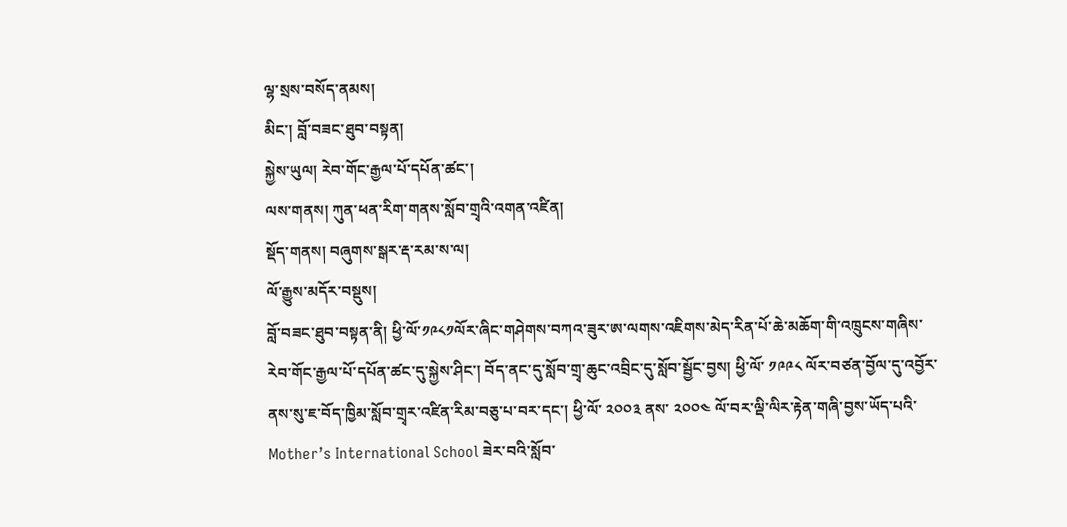ལྷ་སྲས་བསོད་ནམས།
མིང་། བློ་བཟང་ཐུབ་བསྟན།
སྐྱེས་ཡུལ། རེབ་གོང་རྒྱལ་པོ་དཔོན་ཚང་།
ལས་གནས། ཀུན་ཕན་རིག་གནས་སློབ་གྲྭའི་འགན་འཛིན།
སྡོད་གནས། བཞུགས་སྒར་རྡ་རམ་ས་ལ།
ལོ་རྒྱུས་མདོར་བསྡུས།
བློ་བཟང་ཐུབ་བསྟན་ནི། ཕྱི་ལོ་༡༩༨༡ལོར་ཞིང་གཤེགས་བཀའ་ཟུར་ཨ་ལགས་འཇིགས་མེད་རིན་པོ་ཆེ་མཆོག་གི་འཁྲུངས་གཞིས་རེབ་གོང་རྒྱལ་པོ་དཔོན་ཚང་དུ་སྐྱེས་ཤིང་། བོད་ནང་དུ་སློབ་གྲྭ་ཆུང་འབྲིང་དུ་སློབ་སྦྱོང་བྱས། ཕྱི་ལོ་ ༡༩༩༨ ལོར་བཙན་བྱོལ་དུ་འབྱོར་ནས་སུ་ཇ་བོད་ཁྱིམ་སློབ་གྲྭར་འཛིན་རིམ་བཅུ་པ་བར་དང་། ཕྱི་ལོ་ ༢༠༠༣ ནས་ ༢༠༠༤ ལོ་བར་ལྡི་ལིར་རྟེན་གཞི་བྱས་ཡོད་པའི་ Mother’s International School ཟེར་བའི་སློབ་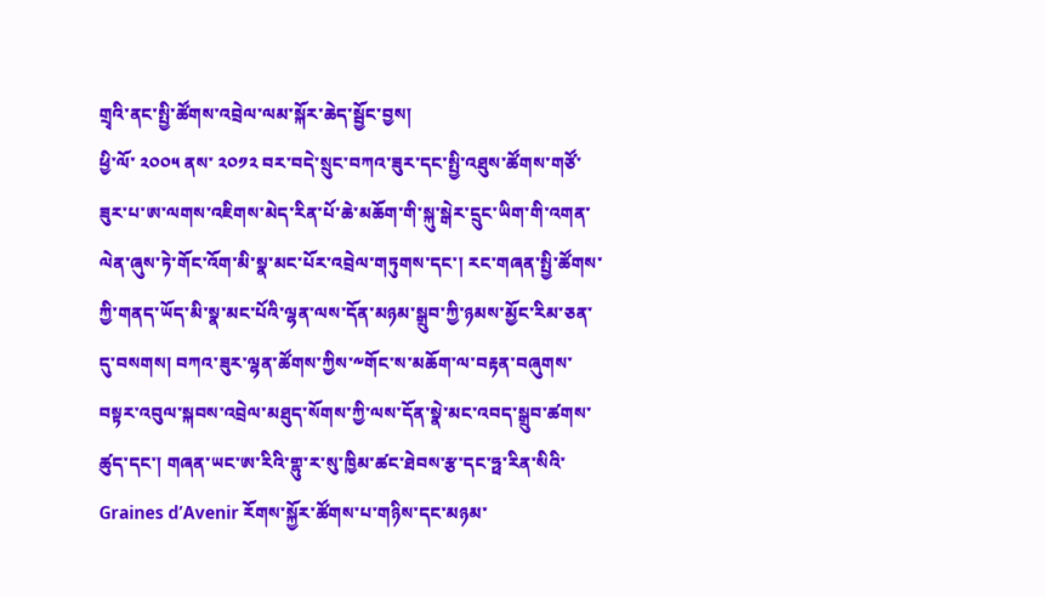གྲྭའི་ནང་སྤྱི་ཚོགས་འབྲེལ་ལམ་སྐོར་ཆེད་སྦྱོང་བྱས།
ཕྱི་ལོ་ ༢༠༠༥ ནས་ ༢༠༡༢ བར་བདེ་སྲུང་བཀའ་ཟུར་དང་སྤྱི་འཐུས་ཚོགས་གཙོ་ཟུར་པ་ཨ་ལགས་འཇིགས་མེད་རིན་པོ་ཆེ་མཆོག་གི་སྐུ་སྒེར་དྲུང་ཡིག་གི་འགན་ལེན་ཞུས་ཏེ་གོང་འོག་མི་སྣ་མང་པོར་འབྲེལ་གཏུགས་དང་། རང་གཞན་སྤྱི་ཚོགས་ཀྱི་གནད་ཡོད་མི་སྣ་མང་པོའི་ལྷན་ལས་དོན་མཉམ་སྒྲུབ་ཀྱི་ཉམས་མྱོང་རིམ་ཅན་དུ་བསགས། བཀའ་ཟུར་ལྷན་ཚོགས་ཀྱིས་༸གོང་ས་མཆོག་ལ་བརྟན་བཞུགས་བསྟར་འབུལ་སྐབས་འབྲེལ་མཐུད་སོགས་ཀྱི་ལས་དོན་སྣེ་མང་འབད་སྒྲུབ་ཚགས་ཚུད་དང་། གཞན་ཡང་ཨ་རིའི་གྷུ་ར་སུ་ཁྱིམ་ཚང་ཐེབས་རྩ་དང་ཧྥ་རིན་སིའི་ Graines d’Avenir རོགས་སྐྱོར་ཚོགས་པ་གཉིས་དང་མཉམ་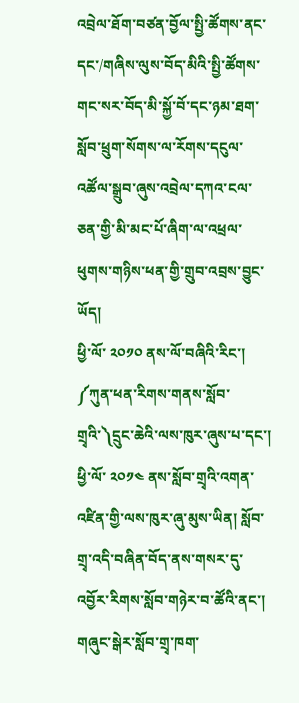འབྲེལ་ཐོག་བཙན་བྱོལ་སྤྱི་ཚོགས་ནང་དང་/གཞིས་ལུས་བོད་མིའི་སྤྱི་ཚོགས་གང་སར་བོད་མི་སྐྱོ་བོ་དང་ཉམ་ཐག་སློབ་ཕྲུག་སོགས་ལ་རོགས་དངུལ་འཚོལ་སྒྲུབ་ཞུས་འབྲེལ་དཀའ་ངལ་ཅན་གྱི་མི་མང་པོ་ཞིག་ལ་འཕྲལ་ཕུགས་གཉིས་ཕན་གྱི་གྲུབ་འབྲས་བྱུང་ཡོད།
ཕྱི་ལོ་ ༢༠༡༠ ནས་ལོ་བཞིའི་རིང་། ༼ཀུན་ཕན་རིགས་གནས་སློབ་གྲྭའི་༽དྲུང་ཆེའི་ལས་ཁུར་ཞུས་པ་དང་། ཕྱི་ལོ་ ༢༠༡༤ ནས་སློབ་གྲྭའི་འགན་འཛིན་གྱི་ལས་ཁུར་ཞུ་མུས་ཡིན། སློབ་གྲྭ་འདི་བཞིན་བོད་ནས་གསར་དུ་འབྱོར་རིགས་སློབ་གཉེར་བ་ཚོའི་ནང་། གཞུང་སྒེར་སློབ་གྲྭ་ཁག་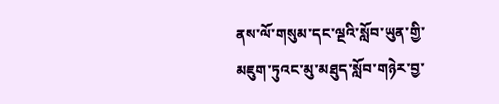ནས་ལོ་གསུམ་དང་ལྔའི་སློབ་ཡུན་གྱི་མཇུག་ཏུའང་མུ་མཐུད་སློབ་གཉེར་བྱ་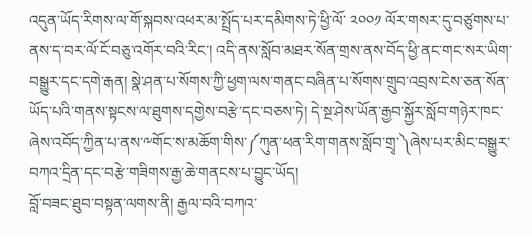འདུན་ཡོད་རིགས་ལ་གོ་སྐབས་འཕར་མ་སྤྲོད་པར་དམིགས་ཏེ་ཕྱི་ལོ་ ༢༠༠༡ ལོར་གསར་དུ་བཙུགས་པ་ནས་ད་བར་ལོ་ངོ་བཅུ་འགོར་བའི་རིང་། འདི་ནས་སློབ་མཐར་སོན་གྲས་ནས་བོད་ཕྱི་ནང་གང་སར་ཡིག་བསྒྱུར་དང་དགེ་རྒན། སྣེ་ཤན་པ་སོགས་ཀྱི་ཕྱག་ལས་གནང་བཞིན་པ་སོགས་གྲུབ་འབྲས་ངེས་ཅན་སོན་ཡོད་པའི་གནས་སྟངས་ལ་ཐུགས་དགྱེས་བརྩེ་དང་བཅས་ཏེ། དེ་སྔ་ཤེས་ཡོན་རྒྱབ་སྐྱོར་སློབ་གཉེར་ཁང་ཞེས་འབོད་ཀྱིན་པ་ནས་༸གོང་ས་མཆོག་གིས་༼ཀུན་ཕན་རིག་གནས་སློབ་གྲྭ་༽ཞེས་པར་མིང་བསྒྱུར་བཀའ་དྲིན་དང་བརྩེ་གཟིགས་རྒྱ་ཆེ་གནངས་པ་བྱུང་ཡོད།
བློ་བཟང་ཐུབ་བསྟན་ལགས་ནི། རྒྱལ་བའི་བཀའ་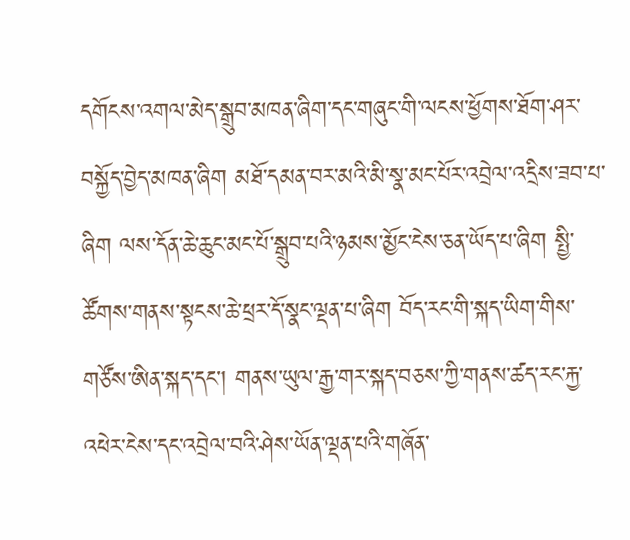དགོངས་འགལ་མེད་སྒྲུབ་མཁན་ཞིག་དང་གཞུང་གི་ལངས་ཕྱོགས་ཐོག་ཤར་བསྐྱོད་བྱེད་མཁན་ཞིག མཐོ་དམན་བར་མའི་མི་སྣ་མང་པོར་འབྲེལ་འདྲིས་ཟབ་པ་ཞིག ལས་དོན་ཆེ་ཆུང་མང་པོ་སྒྲུབ་པའི་ཉམས་མྱོང་ངེས་ཅན་ཡོད་པ་ཞིག སྤྱི་ཚོགས་གནས་སྟངས་ཆེ་ཕྲར་དོ་སྣང་ལྡན་པ་ཞིག བོད་རང་གི་སྐད་ཡིག་གིས་གཙོས་ཨིན་སྐད་དང་། གནས་ཡུལ་རྒྱ་གར་སྐད་བཅས་ཀྱི་གནས་ཚད་རང་རྐྱ་འཕེར་ངེས་དང་འབྲེལ་བའི་ཤེས་ཡོན་ལྡན་པའི་གཞོན་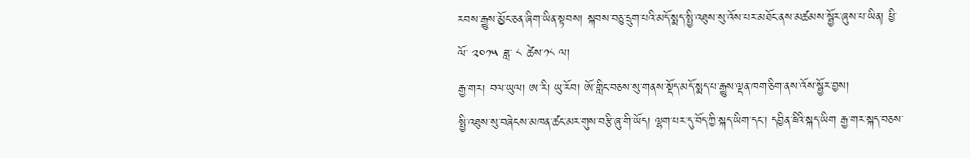རབས་རྒྱུས་མྱོང་ཅན་ཞིག་ཡིན་སྟབས། སྐབས་བཅུ་དྲུག་པའི་མདོ་སྨད་སྤྱི་འཐུས་སུ་འོས་པར་མཐོང་ནས་མཚམས་སྦྱོར་ཞུས་པ་ཡིན། ཕྱི་ལོ་ ༢༠༡༥ ཟླ་ ༨ ཚེས་༡༨ ལ།
རྒྱ་གར། བལ་ཡུལ། ཨ་རི། ཡུ་རོབ། ཨོ་གླིང་བཅས་སུ་གནས་སྡོད་མདོ་སྨད་པ་རྒྱུས་ལྡན་ཁག་ཅིག་ནས་འོས་སྦྱོར་བྱས།
སྤྱི་འཐུས་སུ་བཞེངས་མཁན་ཚང་མར་གུས་བརྩི་ཞུ་གི་ཡོད། ལྷག་པར་དུ་བོད་ཀྱི་སྐད་ཡིག་དང་། དབྱིན་ཇིའི་སྐད་ཡིག རྒྱ་གར་སྐད་བཅས་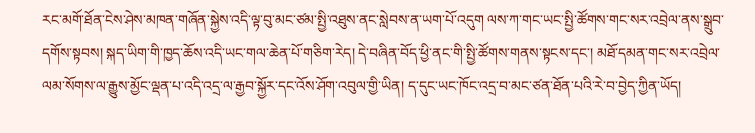རང་མགོ་ཐོན་ངེས་ཤེས་མཁན་གཞོན་སྐྱེས་འདི་ལྟ་བུ་མང་ཙམ་སྤྱི་འཐུས་ནང་སླེབས་ན་ཡག་པོ་འདུག ལས་ཀ་གང་ཡང་སྤྱི་ཚོགས་གང་སར་འབྲེལ་ནས་སྒྲུབ་དགོས་སྟབས། སྐད་ཡིག་གི་ཁྱད་ཆོས་འདི་ཡང་གལ་ཆེན་པོ་གཅིག་རེད། དེ་བཞིན་བོད་ཕྱི་ནང་གི་སྤྱི་ཚོགས་གནས་སྟངས་དང་། མཐོ་དམན་གང་སར་འབྲེལ་ལམ་སོགས་ལ་རྒྱུས་མྱོང་ལྡན་པ་འདི་འདྲ་ལ་རྒྱབ་སྐྱོར་དང་འོས་ཤོག་འབུལ་གྱི་ཡིན། ད་དུང་ཡང་ཁོང་འདྲ་བ་མང་ཙན་ཐོན་པའི་རེ་བ་བྱེད་ཀྱིན་ཡོད།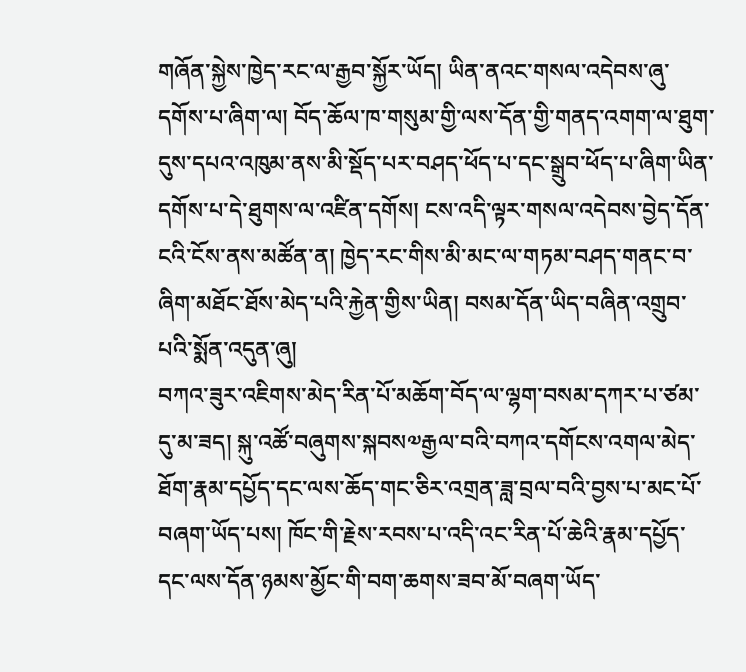གཞོན་སྐྱེས་ཁྱེད་རང་ལ་རྒྱབ་སྐྱོར་ཡོད། ཡིན་ནའང་གསལ་འདེབས་ཞུ་དགོས་པ་ཞིག་ལ། བོད་ཆོལ་ཁ་གསུམ་གྱི་ལས་དོན་གྱི་གནད་འགག་ལ་ཐུག་དུས་དཔའ་འཁུམ་ནས་མི་སྡོད་པར་བཤད་ཕོད་པ་དང་སྒྲུབ་ཕོད་པ་ཞིག་ཡིན་དགོས་པ་དེ་ཐུགས་ལ་འཛིན་དགོས། ངས་འདི་ལྟར་གསལ་འདེབས་བྱེད་དོན་ངའི་ངོས་ནས་མཚོན་ན། ཁྱེད་རང་གིས་མི་མང་ལ་གཏམ་བཤད་གནང་བ་ཞིག་མཐོང་ཐོས་མེད་པའི་རྐྱེན་གྱིས་ཡིན། བསམ་དོན་ཡིད་བཞིན་འགྲུབ་པའི་སྨོན་འདུན་ཞུ།
བཀའ་ཟུར་འཇིགས་མེད་རིན་པོ་མཆོག་བོད་ལ་ལྷག་བསམ་དཀར་པ་ཙམ་དུ་མ་ཟད། སྐུ་འཚོ་བཞུགས་སྐབས༧རྒྱལ་བའི་བཀའ་དགོངས་འགལ་མེད་ཐོག་རྣམ་དཔྱོད་དང་ལས་ཆོད་གང་ཅིར་འགྲན་ཟླ་བྲལ་བའི་བྱས་པ་མང་པོ་བཞག་ཡོད་པས། ཁོང་གི་རྗེས་རབས་པ་འདི་འང་རིན་པོ་ཆེའི་རྣམ་དཔྱོད་དང་ལས་དོན་ཉམས་མྱོང་གི་བག་ཆགས་ཟབ་མོ་བཞག་ཡོད་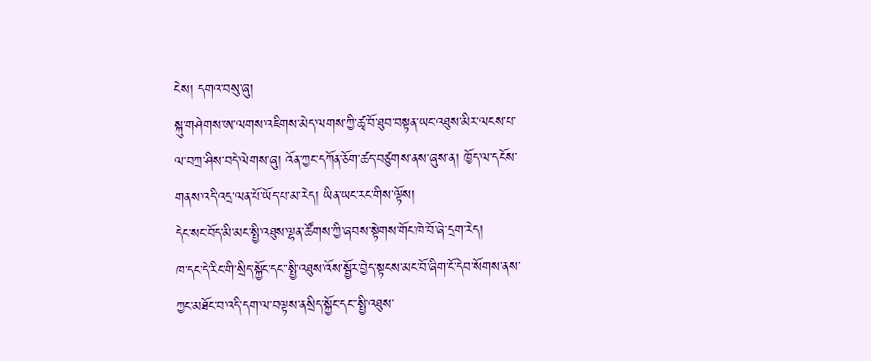ངེས། དགའ་བསུ་ཞུ།
སྐུ་གཤེགས་ཨ་ལགས་འཇིགས་མེད་ལགས་ཀྱི་ཚྭ་བོ་ཐུབ་བསྟན་ཡང་འཐུས་མིར་ལངས་པ་ལ་བཀྲ་ཤིས་བདེ་ལེགས་ཞུ། འོན་ཀྱང་དཀོན་ཅོག་ཚད་བཙུགས་ནས་ཞུས་ན། ཁྱོད་ལ་དངོས་གནས་འདི་འདྲ་ལན་པོ་ཡོད་པ་མ་རེད། ཡིན་ཡང་རང་གིས་ལྟོས།
དེང་སང་བོད་མི་མང་སྤྱི་འཐུས་ལྷན་ཚོགས་ཀྱི་ཞབས་སྟེགས་གོང་ཁེ་བོ་ཞེ་དྲག་རེད།
ཁ་དང་དེ་རིང་གི་སྲིད་སྐྱོང་དང་་སྤྱི་འཐུས་འོས་སྦྱོར་བྱེད་སྟངས་མང་བོ་ཞིག་ངོ་དེབ་སོགས་ནས་ཀྱང་མཐོང་བ་འདི་དག་ལ་བལྟས་ནསྲིད་སྐྱོང་དང་་སྤྱི་འཐུས་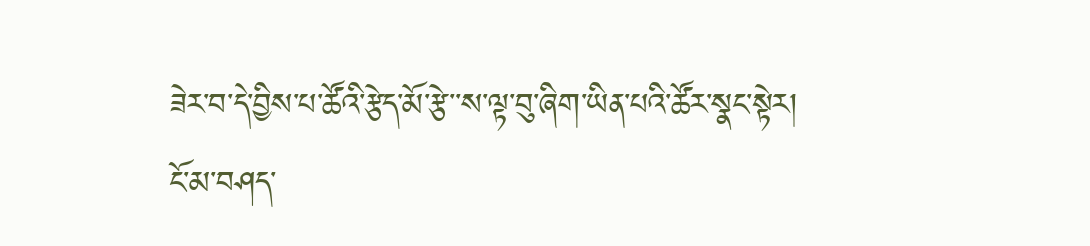ཟེར་བ་དེ་བྱིས་པ་ཚོའི་རྩེད་མོ་རྩེ་་ས་ལྟ་བུ་ཞིག་ཡིན་པའི་ཚོར་སྣང་སྟེར།
ངོ་མ་བཤད་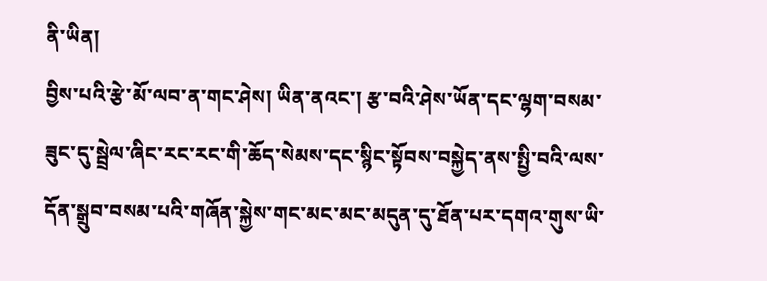ནི་ཡིན།
བྱིས་པའི་རྩེ་མོ་ལབ་ན་གང་ཤེས། ཡིན་ནའང་། རྩ་བའི་ཤེས་ཡོན་དང་ལྷག་བསམ་ཟུང་དུ་སྦྲེལ་ཞིང་རང་རང་གི་ཆོད་སེམས་དང་སྙིང་སྟོབས་བསྐྱེད་ནས་སྤྱི་བའི་ལས་དོན་སྒྲུབ་བསམ་པའི་གཞོན་སྐྱེས་གང་མང་མང་མདུན་དུ་ཐོན་པར་དགའ་གུས་ཡི་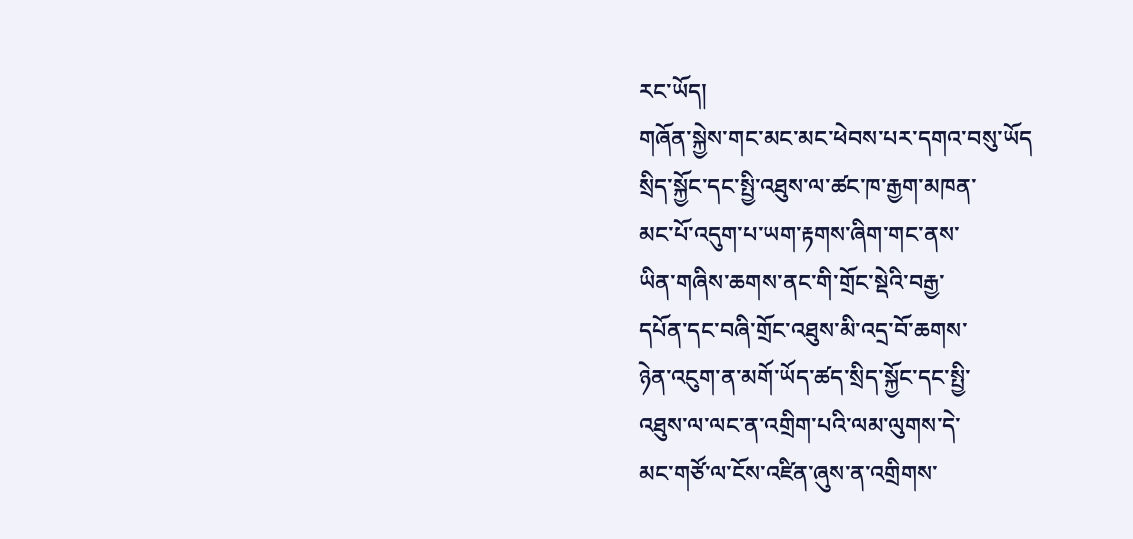རང་ཡོད།
གཞོན་སྐྱེས་གང་མང་མང་ཕེབས་པར་དགའ་བསུ་ཡོད
སྲིད་སྐྱོང་དང་སྤྱི་འཐུས་ལ་ཚང་ཁ་རྒྱག་མཁན་
མང་པོ་འདུག་པ་ཡག་རྟགས་ཞིག་གང་ནས་
ཡིན་གཞིས་ཆགས་ནང་གི་གྲོང་སྡེའི་བརྒྱ་
དཔོན་དང་བཞི་གྲོང་འཐུས་མི་འདྲ་བོ་ཆགས་
ཉེན་འངུག་ན་མགོ་ཡོད་ཚད་སྲིད་སྐྱོང་དང་སྤྱི་
འཐུས་ལ་ལང་ན་འགྲིག་པའི་ལམ་ལུགས་དེ་
མང་གཙོ་ལ་ངོས་འཛིན་ཞུས་ན་འགྲིགས་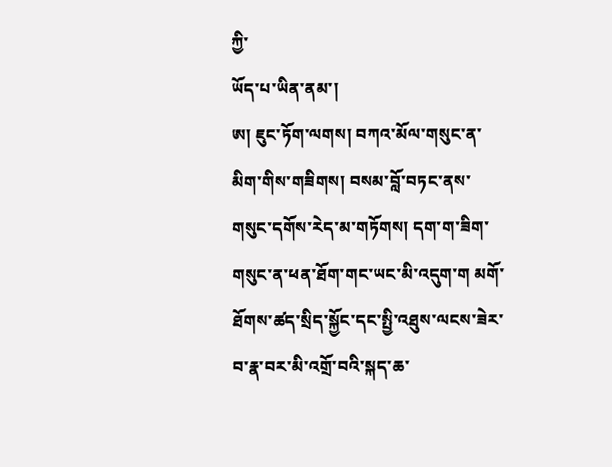ཀྱི་
ཡོད་པ་ཡིན་ནམ་།
ཨ། ཇུང་ཏོག་ལགས། བཀའ་མོལ་གསུང་ན་མིག་གིས་གཟིགས། བསམ་བློ་བཏང་ནས་གསུང་དགོས་རེད་མ་གཏོགས། དག་ག་ཟིག་གསུང་ན་ཕན་ཐོག་གང་ཡང་མི་འདུག་ག མགོ་ཐོགས་ཚད་སྲིད་སྐྱོང་དང་སྤྱི་འཐུས་ལངས་ཟེར་བ་རྣ་བར་མི་འགྲོ་བའི་སྐད་ཆ་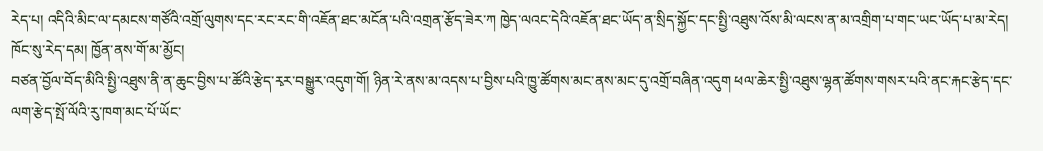རེད་པ། འདིའི་མིང་ལ་དམངས་གཙོའི་འགྲོ་ལུགས་དང་རང་རང་གི་འཇོན་ཐང་མངོན་པའི་འགྲན་རྩོད་ཟེར་ཀ ཁྱེད་ལའང་དེའི་འཇོན་ཐང་ཡོད་ན་སྲིད་སྐྱོང་དང་སྤྱི་འཐུས་འོས་མི་ལངས་ན་མ་འགྲིག་པ་གང་ཡང་ཡོད་པ་མ་རེད།
ཁོང་སུ་རེད་དམ། ཁྱོན་ནས་གོ་མ་མྱོང།
བཙན་བྱོལ་བོད་མིའི་སྤྱི་འཐུས་ནི་ན་ཆུང་བྱིས་པ་ཚོའི་རྩེད་རྭར་བསྒྱུར་འདུག་གོ། ཉིན་རེ་ནས་མ་འདས་པ་བྱིས་པའི་ཁྱུ་ཚོགས་མང་ནས་མང་དུ་འགྲོ་བཞིན་འདུག ཕལ་ཆེར་སྤྱི་འཐུས་ལྷན་ཚོགས་གསར་པའི་ནང་རྐང་རྩེད་དང་ལག་རྩེད་སྤོ་ལོའི་རུ་ཁག་མང་པོ་ཡོང་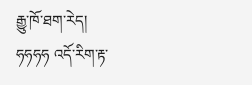རྒྱུ་ཁོ་ཐག་རེད།
ཧཧཧཧ འདོ་རིག་རྟ་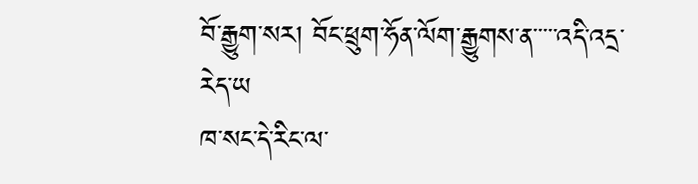བོ་རྒྱུག་སར། བོང་ཕྲུག་ཧོན་ལོག་རྒྱུགས་ན་་་་་འདི་འདྲ་རེད་ཡ
ཁ་སང་དེ་རིང་ལ་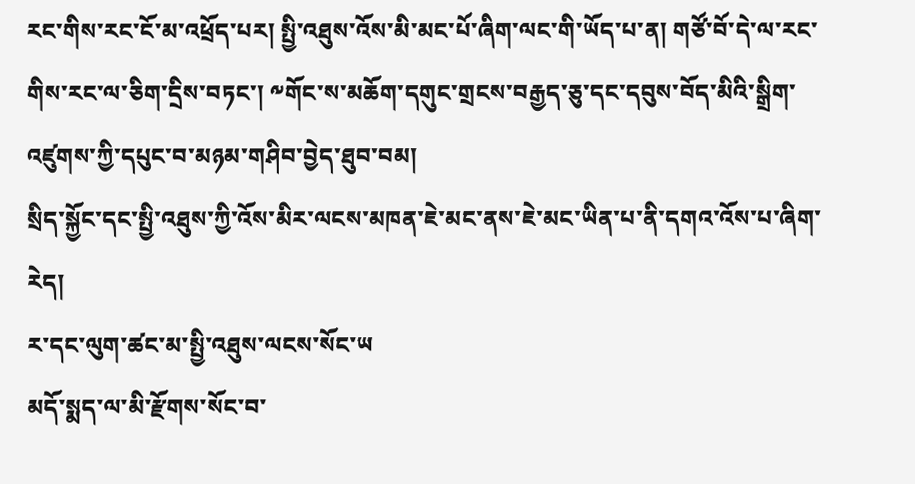རང་གིས་རང་ངོ་མ་འཕྲོད་པར། སྤྱི་འཐུས་འོས་མི་མང་པོ་ཞིག་ལང་གི་ཡོད་པ་ན། གཙོ་བོ་དེ་ལ་རང་གིས་རང་ལ་ཅིག་དྲིས་བཏང་། ༸གོང་ས་མཆོག་དགུང་གྲངས་བརྒྱད་ཅུ་དང་དབུས་བོད་མིའི་སྒྲིག་འཛུགས་ཀྱི་དཔུང་བ་མཉམ་གཤིབ་བྱེད་ཐུབ་བམ།
སྲིད་སྐྱོང་དང་སྤྱི་འཐུས་ཀྱི་འོས་མིར་ལངས་མཁན་ཇེ་མང་ནས་ཇེ་མང་ཡིན་པ་ནི་དགའ་འོས་པ་ཞིག་རེད།
ར་དང་ལུག་ཚང་མ་སྤྱི་འཐུས་ལངས་སོང་ཡ
མདོ་སྨད་ལ་མི་རྫོགས་སོང་བ་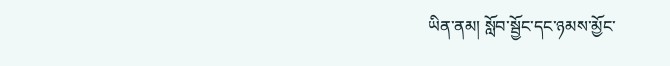ཡིན་ནམ། སློབ་སྦྱོང་དང་ཉམས་མྱོང་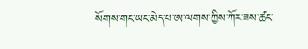སོགས་གང་ཡང་མེད་པ་ཨ་ལགས་ཀྱིས་ཀོར་ཟས་ཚང་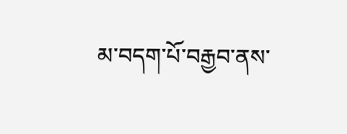མ་བདག་པོ་བརྒྱབ་ནས་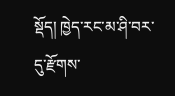སྡོད། ཁྱེད་རང་མ་ཤི་བར་དུ་རྫོགས་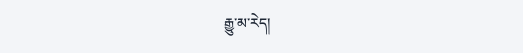རྒྱུ་མ་རེད།